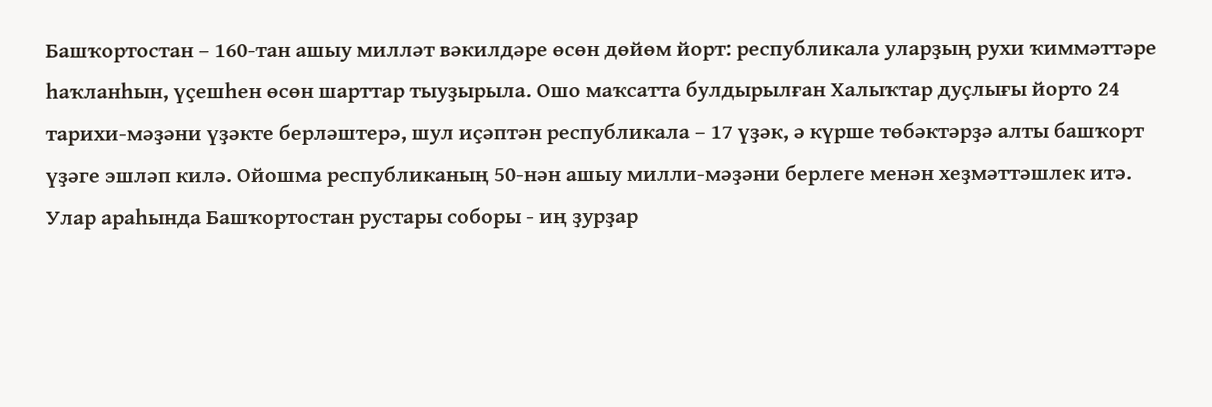Башҡортостан – 160-тан ашыу милләт вәкилдәре өсөн дөйөм йорт: республикала уларҙың рухи ҡиммәттәре һаҡланһын, үҫешһен өсөн шарттар тыуҙырыла. Ошо маҡсатта булдырылған Халыҡтар дуҫлығы йорто 24 тарихи-мәҙәни үҙәкте берләштерә, шул иҫәптән республикала – 17 үҙәк, ә күрше төбәктәрҙә алты башҡорт үҙәге эшләп килә. Ойошма республиканың 50-нән ашыу милли-мәҙәни берлеге менән хеҙмәттәшлек итә. Улар араһында Башҡортостан рустары соборы - иң ҙурҙар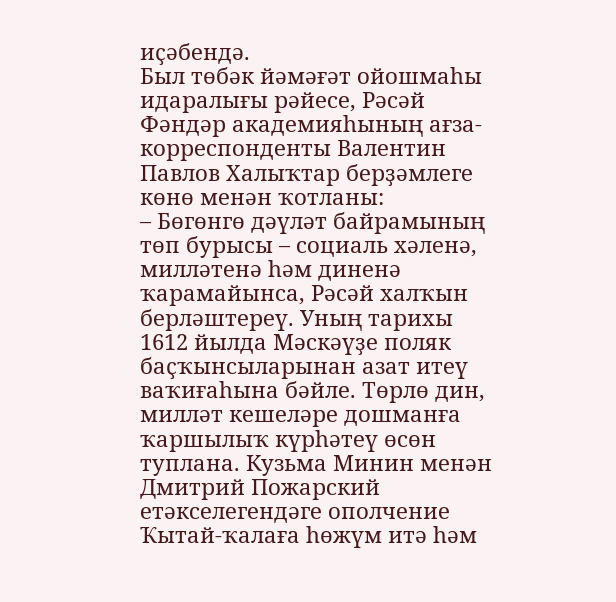иҫәбендә.
Был төбәк йәмәғәт ойошмаһы идаралығы рәйесе, Рәсәй Фәндәр академияһының ағза-корреспонденты Валентин Павлов Халыҡтар берҙәмлеге көнө менән ҡотланы:
– Бөгөнгө дәүләт байрамының төп бурысы – социаль хәленә, милләтенә һәм диненә ҡарамайынса, Рәсәй халҡын берләштереү. Уның тарихы 1612 йылда Мәскәүҙе поляк баҫҡынсыларынан азат итеү ваҡиғаһына бәйле. Төрлө дин, милләт кешеләре дошманға ҡаршылыҡ күрһәтеү өсөн туплана. Кузьма Минин менән Дмитрий Пожарский етәкселегендәге ополчение Ҡытай-ҡалаға һөжүм итә һәм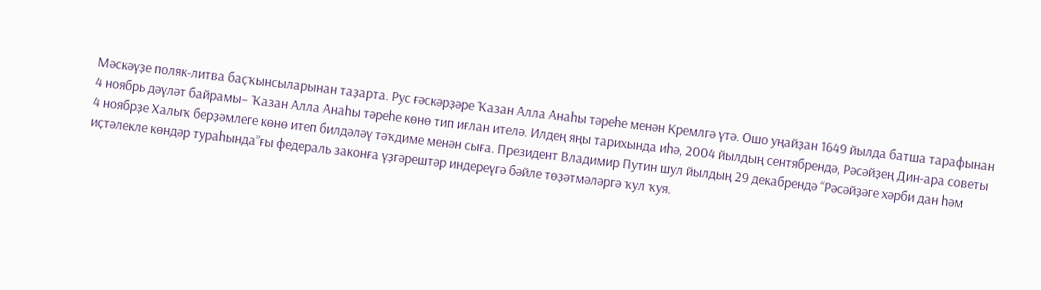Мәскәүҙе поляк-литва баҫҡынсыларынан таҙарта. Рус ғәскәрҙәре Ҡазан Алла Анаһы тәреһе менән Кремлгә үтә. Ошо уңайҙан 1649 йылда батша тарафынан 4 ноябрь дәүләт байрамы– Ҡазан Алла Анаһы тәреһе көнө тип иғлан ителә. Илдең яңы тарихында иһә, 2004 йылдың сентябрендә, Рәсәйҙең Дин-ара советы 4 ноябрҙе Халыҡ берҙәмлеге көнө итеп билдәләү тәҡдиме менән сыға. Президент Владимир Путин шул йылдың 29 декабрендә “Рәсәйҙәге хәрби дан һәм иҫтәлекле көндәр тураһында”ғы федераль законға үҙгәрештәр индереүгә бәйле төҙәтмәләргә ҡул ҡуя.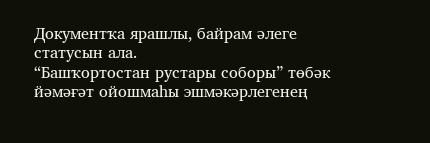Документҡа ярашлы, байрам әлеге статусын ала.
“Башҡортостан рустары соборы” төбәк йәмәғәт ойошмаһы эшмәкәрлегенең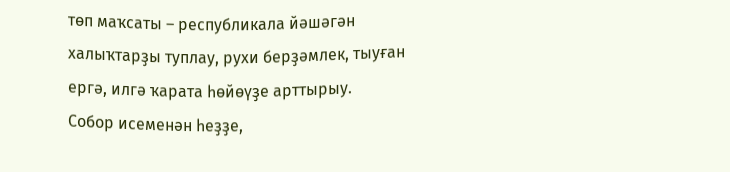төп маҡсаты – республикала йәшәгән халыҡтарҙы туплау, рухи берҙәмлек, тыуған ергә, илгә ҡарата һөйөүҙе арттырыу.
Собор исеменән һеҙҙе,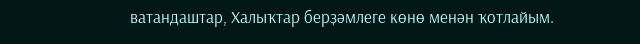ватандаштар, Халыҡтар берҙәмлеге көнө менән ҡотлайым.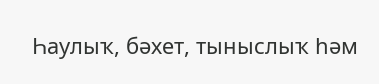Һаулыҡ, бәхет, тыныслыҡ һәм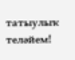татыулыҡ теләйем!